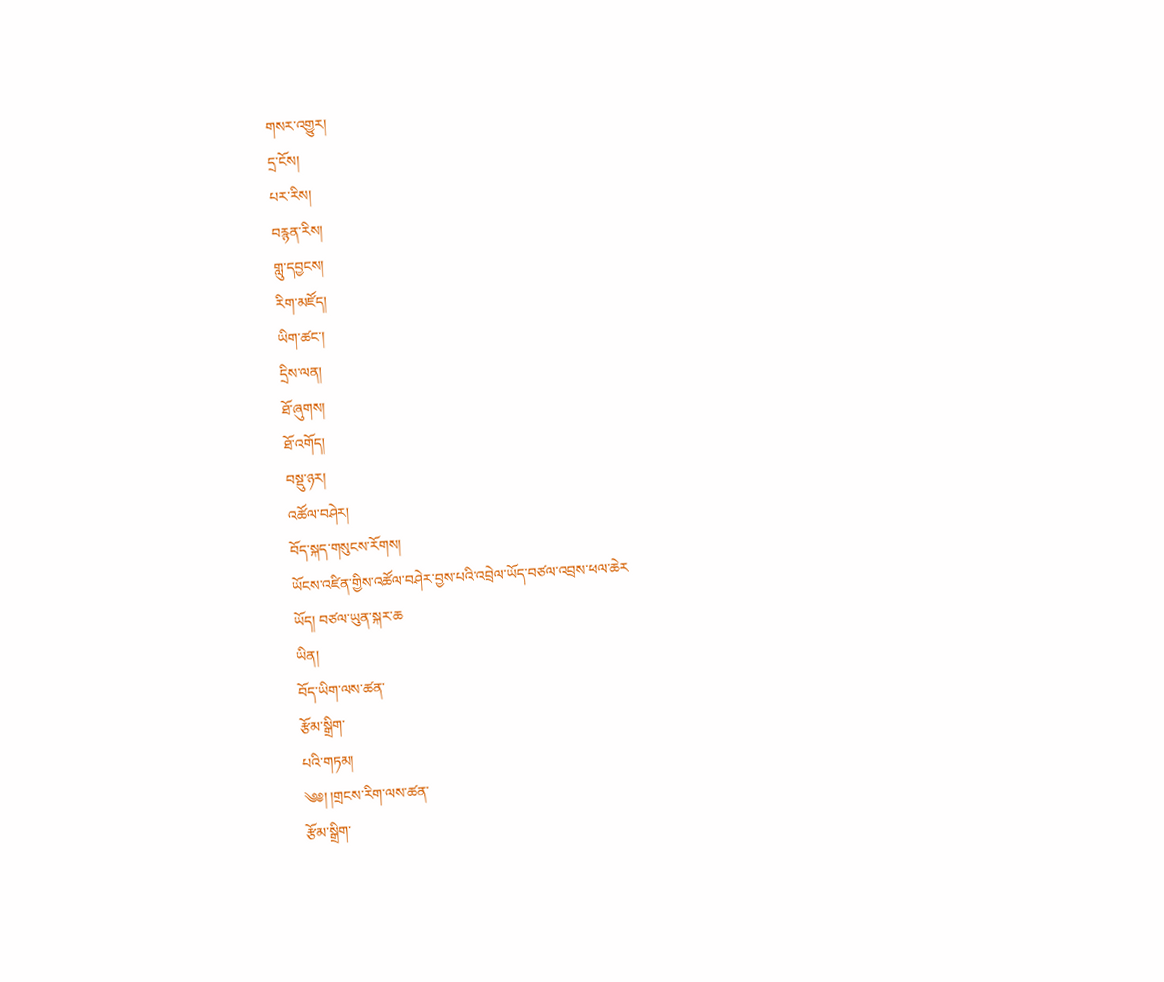གསར་འགྱུར།
དྲ་ངོས།
པར་རིས།
བརྙན་རིས།
གླུ་དབྱངས།
རིག་མཛོད།
ཡིག་ཚང་།
དྲིས་ལན།
ཐོ་ཞུགས།
ཐོ་འགོད།
བསྡུ་ཉར།
འཚོལ་བཤེར།
བོད་སྐད་གསུངས་རོགས།
ཡོངས་འཛིན་གྱིས་འཚོལ་བཤེར་བྱས་པའི་འབྲེལ་ཡོད་བཙལ་འབྲས་ཕལ་ཆེར
ཡོད། བཙལ་ཡུན་སྐར་ཆ
ཡིན།
བོད་ཡིག་ལས་ཚན་
རྩོམ་སྒྲིག་
པའི་གཏམ།
༄༅། །གྲངས་རིག་ལས་ཚན་
རྩོམ་སྒྲིག་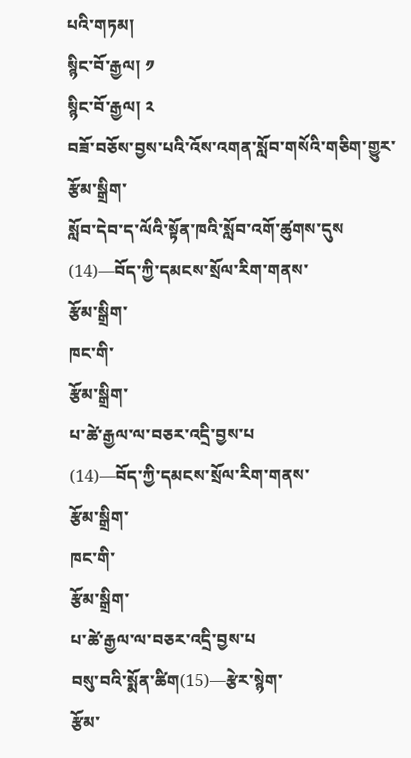པའི་གཏམ།
སྙིང་བོ་རྒྱལ། ༡
སྙིང་བོ་རྒྱལ། ༢
བཟོ་བཅོས་བྱས་པའི་འོས་འགན་སློབ་གསོའི་གཅིག་གྱུར་
རྩོམ་སྒྲིག་
སློབ་དེབ་ད་ལོའི་སྟོན་ཁའི་སློབ་འགོ་ཚུགས་དུས
(14)—བོད་ཀྱི་དམངས་སྲོལ་རིག་གནས་
རྩོམ་སྒྲིག་
ཁང་གི་
རྩོམ་སྒྲིག་
པ་ཚེ་རྒྱལ་ལ་བཅར་འདྲི་བྱས་པ
(14)—བོད་ཀྱི་དམངས་སྲོལ་རིག་གནས་
རྩོམ་སྒྲིག་
ཁང་གི་
རྩོམ་སྒྲིག་
པ་ཚེ་རྒྱལ་ལ་བཅར་འདྲི་བྱས་པ
བསུ་བའི་སྨོན་ཚིག(15)—རྩེར་སྙེག་
རྩོམ་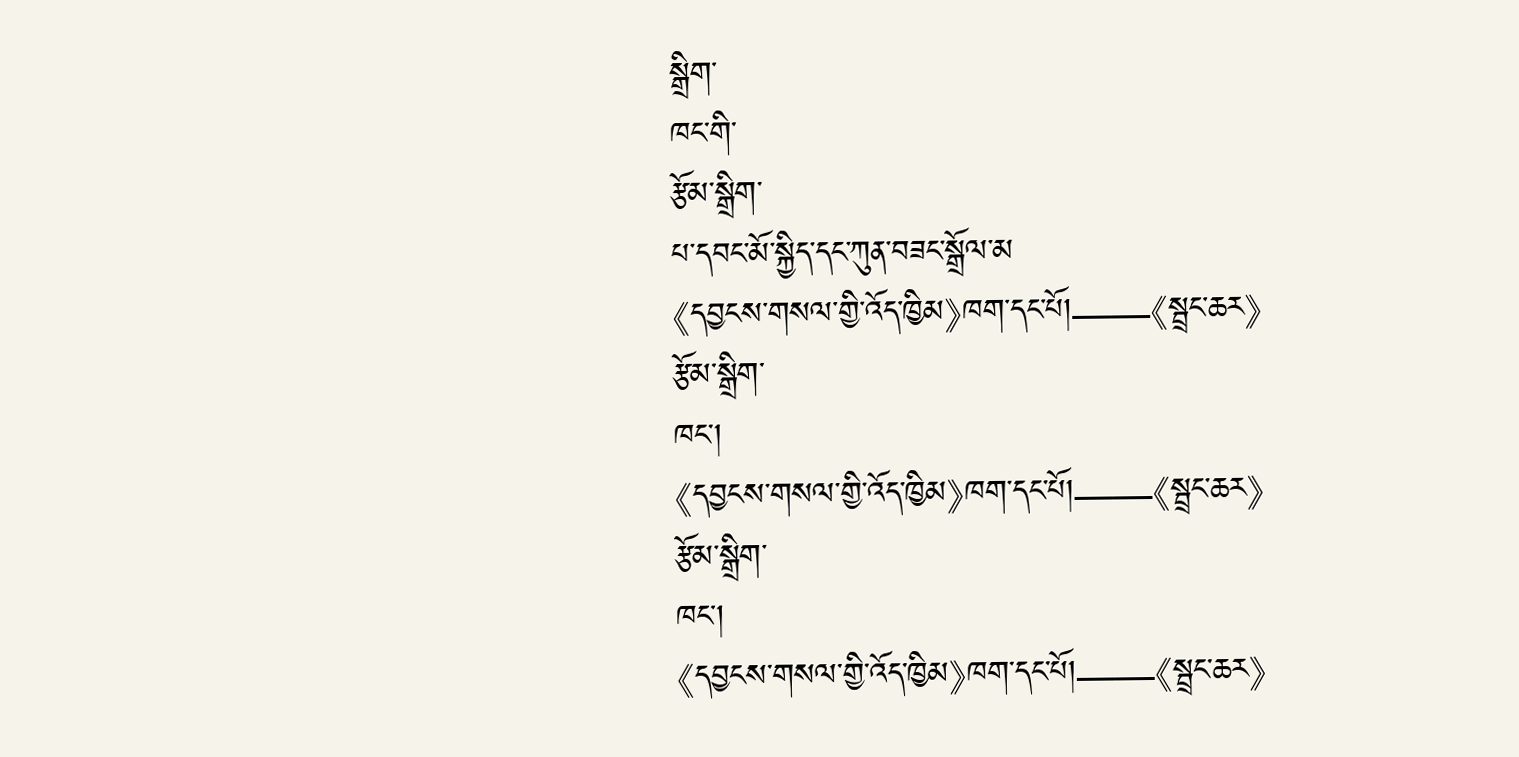སྒྲིག་
ཁང་གི་
རྩོམ་སྒྲིག་
པ་དབང་མོ་སྐྱིད་དང་ཀུན་བཟང་སྒྲོལ་མ
《དབྱངས་གསལ་གྱི་འོད་ཁྱིམ》ཁག་དང་པོ།——《སྦྲང་ཆར》
རྩོམ་སྒྲིག་
ཁང་།
《དབྱངས་གསལ་གྱི་འོད་ཁྱིམ》ཁག་དང་པོ།——《སྦྲང་ཆར》
རྩོམ་སྒྲིག་
ཁང་།
《དབྱངས་གསལ་གྱི་འོད་ཁྱིམ》ཁག་དང་པོ།——《སྦྲང་ཆར》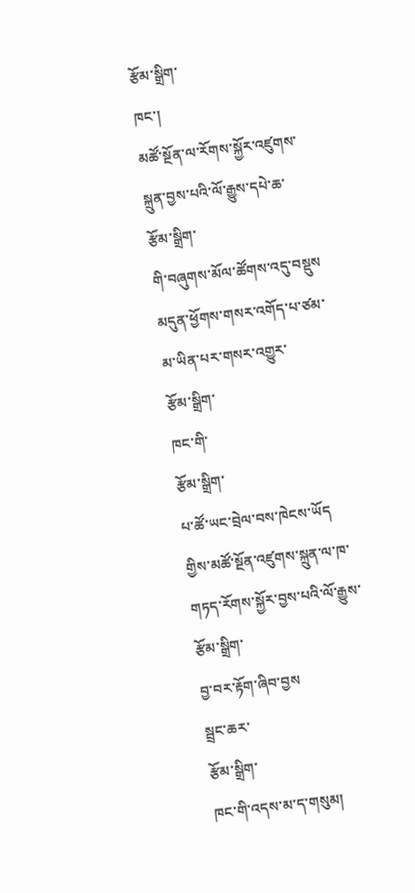རྩོམ་སྒྲིག་
ཁང་།
མཚོ་སྔོན་ལ་རོགས་སྐྱོར་འཛུགས་སྐྲུན་བྱས་པའི་ལོ་རྒྱུས་དཔེ་ཆ་
རྩོམ་སྒྲིག་
གི་བཞུགས་མོལ་ཚོགས་འདུ་བསྡུས
མདུན་ཕྱོགས་གསར་འགོད་པ་ཙམ་མ་ཡིན་པར་གསར་འགྱུར་
རྩོམ་སྒྲིག་
ཁང་གི་
རྩོམ་སྒྲིག་
པ་ཚོ་ཡང་བྲེལ་བས་ཁེངས་ཡོད
གྱིས་མཚོ་སྔོན་འཛུགས་སྐྲུན་ལ་ཁ་གཏད་རོགས་སྐྱོར་བྱས་པའི་ལོ་རྒྱུས་
རྩོམ་སྒྲིག་
བྱ་བར་རྟོག་ཞིབ་བྱས
སྦྲང་ཆར་
རྩོམ་སྒྲིག་
ཁང་གི་འདས་མ་ད་གསུམ།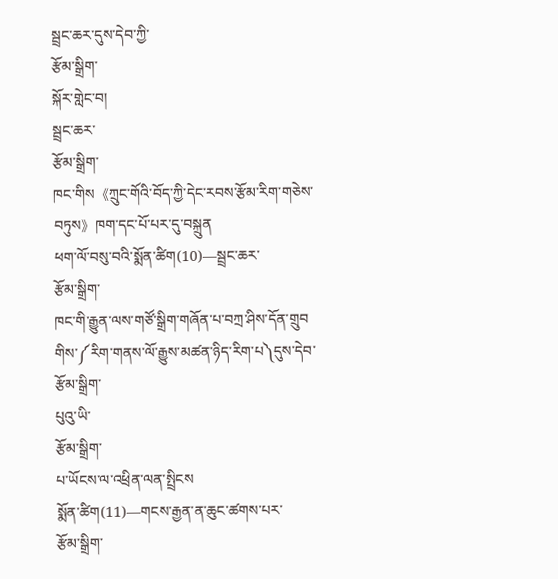སྦྲང་ཆར་དུས་དེབ་ཀྱི་
རྩོམ་སྒྲིག་
སྐོར་གླེང་བ།
སྦྲང་ཆར་
རྩོམ་སྒྲིག་
ཁང་གིས《ཀྲུང་གོའི་བོད་ཀྱི་དེང་རབས་རྩོམ་རིག་གཅེས་བཏུས》ཁག་དང་པོ་པར་དུ་བསྐྲུན
ཕག་ལོ་བསུ་བའི་སྨོན་ཚིག(10)—སྦྲང་ཆར་
རྩོམ་སྒྲིག་
ཁང་གི་རྒྱུན་ལས་གཙོ་སྒྲིག་གཞོན་པ་བཀྲ་ཤིས་དོན་གྲུབ
གིས་༼རིག་གནས་ལོ་རྒྱུས་མཚན་ཉིད་རིག་པ༽དུས་དེབ་
རྩོམ་སྒྲིག་
པུའུ་ཡི་
རྩོམ་སྒྲིག་
པ་ཡོངས་ལ་འཕྲིན་ལན་སྤྲིངས
སྨོན་ཚིག(11)—གངས་རྒྱན་ན་ཆུང་ཚགས་པར་
རྩོམ་སྒྲིག་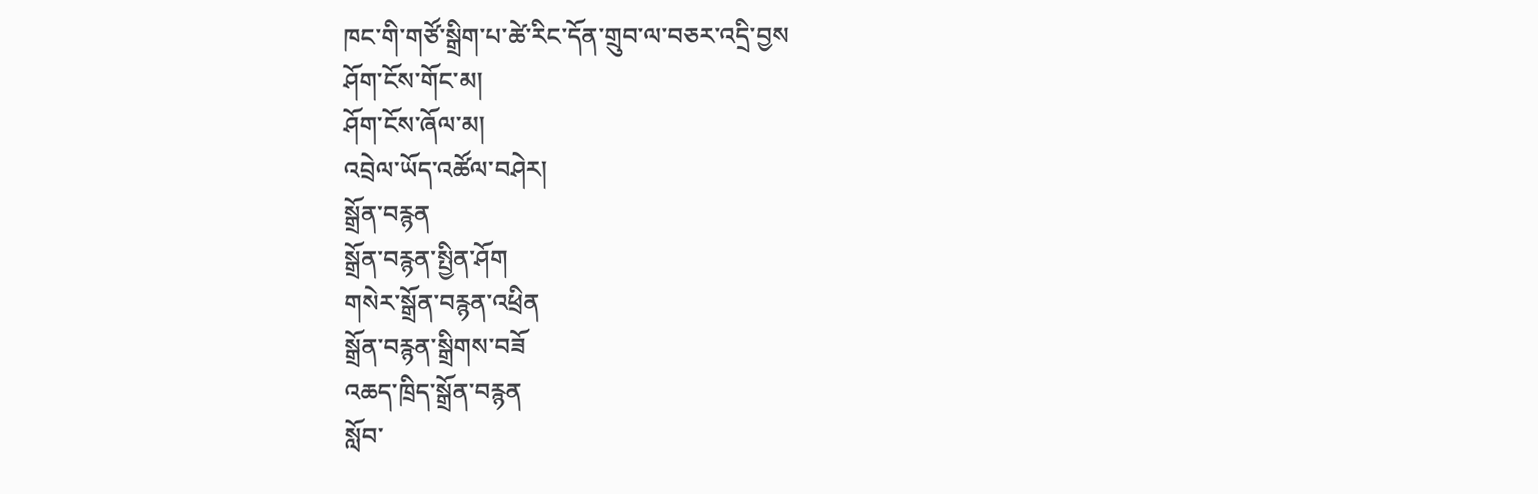ཁང་གི་གཙོ་སྒྲིག་པ་ཚེ་རིང་དོན་གྲུབ་ལ་བཅར་འདྲི་བྱས
ཤོག་ངོས་གོང་མ།
ཤོག་ངོས་ཞོལ་མ།
འབྲེལ་ཡོད་འཚོལ་བཤེར།
སྒྲོན་བརྙན
སྒྲོན་བརྙན་སྤྱིན་ཤོག
གསེར་སྒྲོན་བརྙན་འཕྲིན
སྒྲོན་བརྙན་སྒྲིགས་བཟོ
འཆད་ཁྲིད་སྒྲོན་བརྙན
སློབ་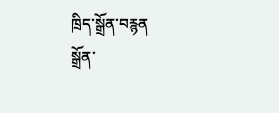ཁྲིད་སྒྲོན་བརྙན
སྒྲོན་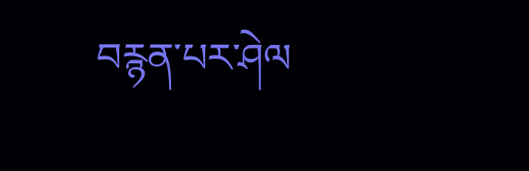བརྙན་པར་ཤེལ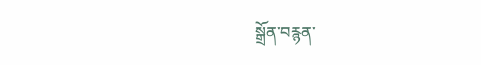སྒྲོན་བརྙན་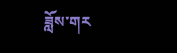ཟློས་གར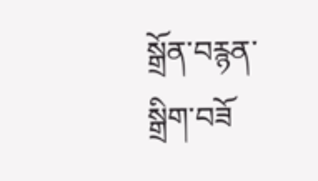སྒྲོན་བརྙན་སྒྲིག་བཟོ